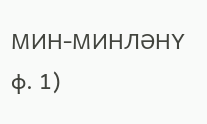МИН-МИНЛӘНҮ ф. 1)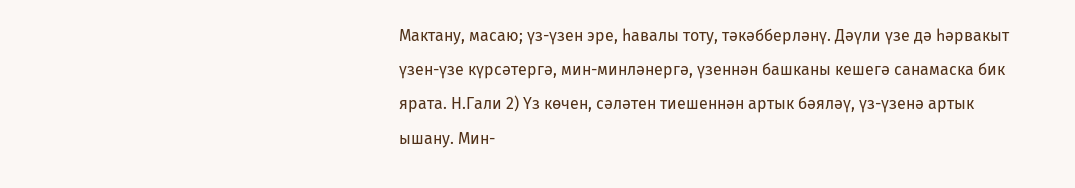Мактану, масаю; үз-үзен эре, һавалы тоту, тәкәбберләнү. Дәүли үзе дә һәрвакыт үзен-үзе күрсәтергә, мин-минләнергә, үзеннән башканы кешегә санамаска бик ярата. Н.Гали 2) Үз көчен, сәләтен тиешеннән артык бәяләү, үз-үзенә артык ышану. Мин-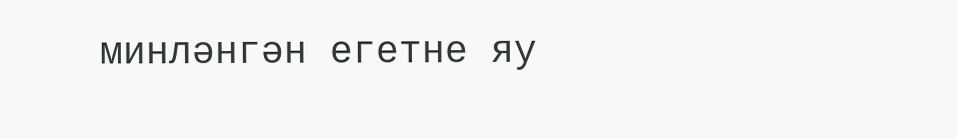минләнгән егетне яу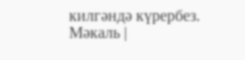килгәндә күрербез. Мәкаль |